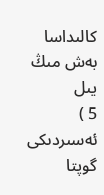كالىداسا
بەش مىڭ يىل
5 ) ئەسىردىكى گوپتا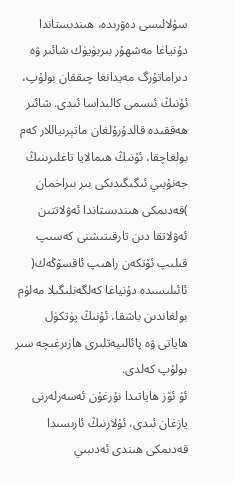سۇلالىسى دەۋرىدە، ھىندىستاندا دۇنياغا مەشھۇر بىربۈيۈك شائىر ۋە دىراماتۇرگ مەيدانغا چىققان بولۇپ، ئۇنىڭ ئىسمى كالىداسا ئىدى. شائىر ھەققىدە قالدۇرۇلغان ماتېرىياللار كەم بولغاچقا، ئۇنىڭ ھىمالايا تاغلىرىنىڭ جەنۇبىي ئىگىگىدىكى بىر بىراخمان )قەدىمكى ھىندىستاندا ئەۋلاتتىن ئەۋلاتقا دىن تارقىتىشنى كەسىپ قىلىپ ئۆتكەن راھىپ ئاقسۆڭەك( ئائىلىسىدە دۇنياغا كەلگەنلىگىلا مەلۇم بولغاندىن باشقا، ئۇنىڭ پۈتكۈل ھاياتى ۋە پائالىيەتلىرى ھازىرغىچە سىر بولۇپ كەلدى.
ئۇ ئۆز ھاياتىدا نۇرغۇن ئەسەرلەرنى يازغان ئىدى، ئۇلارنىڭ ئارىسىدا قەدىمكى ھىندى ئەدىبىي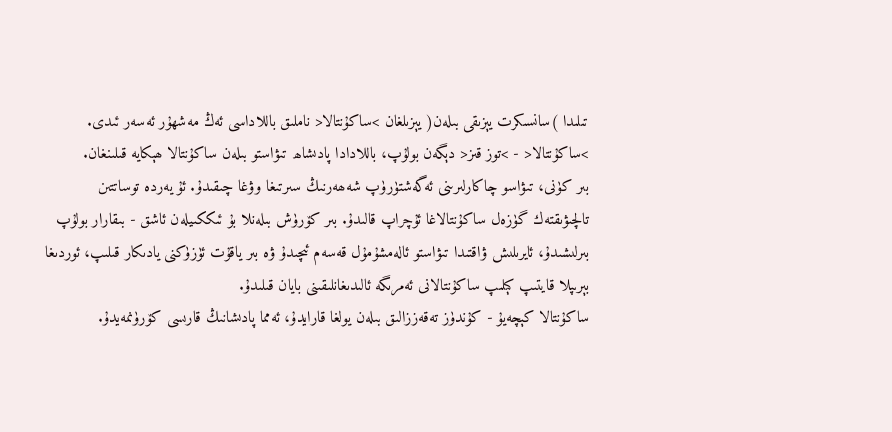تىلىدا )سانسىكرت يېزىقى بىلەن( يېزىلغان >ساكۇنتالا< ناملىق باللاداسى ئەڭ مەشھۇر ئەسەر ئىدى.
>ساكۇنتالا< - >توز قىز< دېگەن بولۇپ، باللادادا پادىشاھ تىۋاستو بىلەن ساكۇنتالا ھېكايە قىلىنغان.
بىر كۈنى، تىۋاسو چاكارلىرىنى ئەگەشتۈرۈپ شەھەرنىڭ سىرتىغا وۋغا چىقىدۇ. ئۇ يەردە توساتتىن تالچىۋىقتەك گۈزەل ساكۇنتالاغا ئۇچراپ قالىدۇ. بىر كۆرۈش بىلەنلا بۇ ئىككىيلەن ئاشق - بىقارار بولۇپ بىرلىشىدۇ، ئايرىلىش ۋاقتىدا تىۋاستو ئالەمشۇمۇل قەسەم ئىچىدۇ ۋە بىر ياقۇت ئۈزۈكنى يادىكار قىلىپ، ئوردىغا بېرىپلا قايتىپ كېلىپ ساكۇنتالانى ئەمرىگە ئالىدىغانلىقىنى بايان قىلىدۇ.
ساكۇنتالا كېچەيۇ - كۇندۈز تەقەززالىق بىلەن يولغا قارايدۇ، ئەمما پادىشانىڭ قارىسى كۆرۈنمەيدۇ.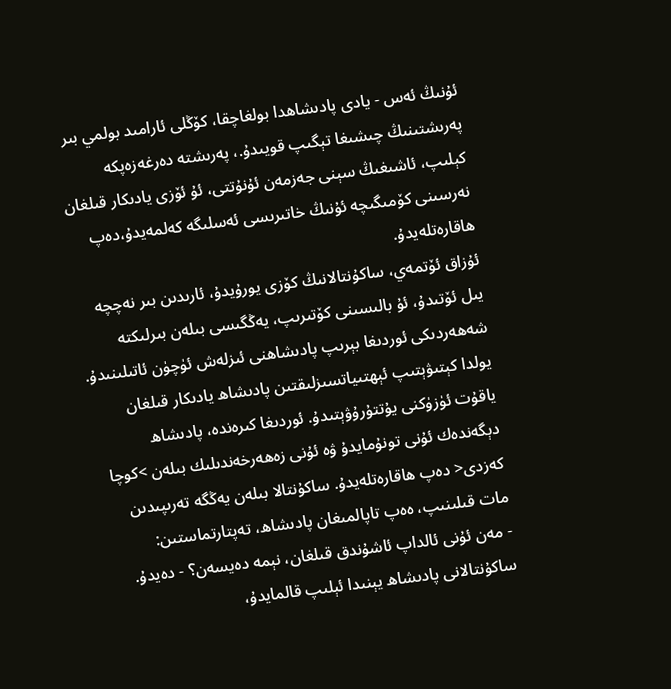ئۇنىڭ ئەس - يادى پادىشاھدا بولغاچقا، كۆڭلى ئارامىد بولمي بىر پەرىشتىنىڭ چىشىغا تېگىپ قويىدۇ.، پەرىشتە دەرغەزەپكە كېلىپ، ئاشىغىڭ سېنى جەزمەن ئۇنۇتتى، ئۇ ئۆزى يادىكار قىلغان نەرسىنى كۆمىگىچە ئۇنىڭ خاتىرىسى ئەسلىگە كەلمەيدۇ،دەپ ھاقارەتلەيدۇ.
ئۇزاق ئۆتمەي، ساكۇنتالانىڭ كۆزى يورۇيدۇ، ئارىدىن بىر نەچچە يىل ئۆتىدۇ، ئۇ بالىسىنى كۆتىرىپ، يەڭگىسى بىلەن بىرلىكتە شەھەردىكى ئوردىغا بېرىپ پادىشاھنى ئىزلەش ئۈچۈن ئاتىلىنىدۇ. يولدا كېتىۋېتىپ ئېھتىياتسىزلىقتىن پادىشاھ يادىكار قىلغان ياقۇت ئۈزۈكنى يۇتتۇرۇۋېتىدۇ. ئوردىغا كىرەندە، پادىشاھ دېگەندەك ئۇنى تونۇمايدۇ ۋە ئۇنى زەھەرخەندىلىك بىلەن >كوچا كەزدى< دەپ ھاقارەتلەيدۇ. ساكۇنتالا بىلەن يەڭگە تەرىپىدىن مات قىلىنىپ، ەەپ تاپالمىغان پادىشاھ، تەپتارتماستىن:
- مەن ئۇنى ئالداپ ئاشۇندق قىلغان، نېمە دەيسەن؟ - دەيدۇ.
ساكۇنتالانى پادىشاھ يېنىدا ئېلىپ قالمايدۇ،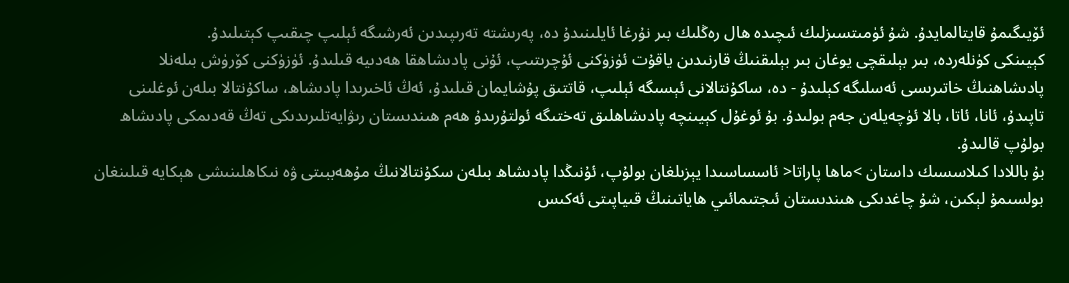ئۆيىگىمۇ قايتالمايدۇ. شۇ ئۈمىتسىزلىك ئىچىدە ھال رەڭلىك بىر نۇرغا ئايلىنىدۇ دە، پەرىشتە تەرىپىدىن ئەرشىگە ئېلىپ چىقىپ كېتىلىدۇ.
كېيىنكى كۈنلەردە، بىر بېلىقچى يوغان بىر بېلىقنىڭ قارنىدىن ياقۇت ئۈزۈكنى ئۇچرىتىپ، ئۇنى پادىشاھقا ھەدىيە قىلىدۇ. ئۈزۈكنى كۆرۈش بىلەنلا پادىشاھنىڭ خاتىرىسى ئەسلىگە كېلىدۇ - دە، ساكۇنتالانى ئېسىگە ئېلىپ، قاتتىق پۇشايمان قىلىدۇ، ئەڭ ئاخىرىدا پادىشاھ، ساكۇنتالا بىلەن ئوغلىنى تاپىدۇ، ئانا، ئاتا، بالا ئۈچەيلەن جەم بولىدۇ. بۇ ئوغۇل كېيىنچە پادىشاھلىق تەختىگە ئولتۇرىدۇ ھەم ھىندىستان رىۋايەتلىرىدىكى تەڭ قەدىمكى پادىشاھ بولۇپ قالىدۇ.
بۇ باللادا كىلاسسىك داستان >ماھا پاراتا< ئاسساسىدا يېزىلغان بولۇپ، ئۇنىڭدا پادىشاھ بىلەن سكۇنتالانىڭ مۇھەببىتى ۋە نىكاھلىنىشى ھېكايە قىلىنغان بولسىمۇ لېكىن، شۇ چاغدىكى ھىندىستان ئىجتىمائىي ھاياتىنىڭ قىياپىتى ئەكىس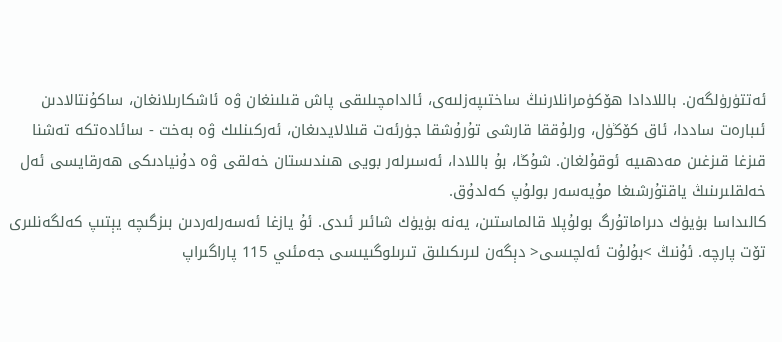ئەتتۈرۈلگەن. باللادادا ھۆكۈمرانلارنىڭ ساختىپەزلىەى، ئالدامچىلىقى پاش قىلىنغان ۋە ئاشكارىلانغان، ساكۇنتالادىن ئىبارەت ساددا، ئاق كۆڭۈل، ورلۇققا قارشى تۇرۇشقا جۈرئەت قىلالايدىغان، ئەركىنلىك ۋە بەخت - سائادەتكە تەشنا قىزغا قىزغىن مەدھىيە ئوقۇلغان. شۇڭا، بۇ باللادا، ئەسىرلەر بويى ھىندىستان خەلقى ۋە دۇنيادىكى ھەرقايسى ئەل خەلقلىرىنىڭ ياقتۇرشىغا مۇيەسەر بولۇپ كەلدۇق.
كالىداسا بۈيۈك دىراماتۇرگ بولۇپلا قالماستىن، يەنە بۈيۈك شائىر ئىدى. ئۇ يازغا ئەسەرلەردىن بىزگىچە يېتىپ كەلگەنلىرى تۆت پارچە. ئۇنىڭ >بۇلۇت ئەلچىسى< دېگەن لىرىكىلىق تىرىلوگىيىسى جەمئىي 115 پاراگىراپ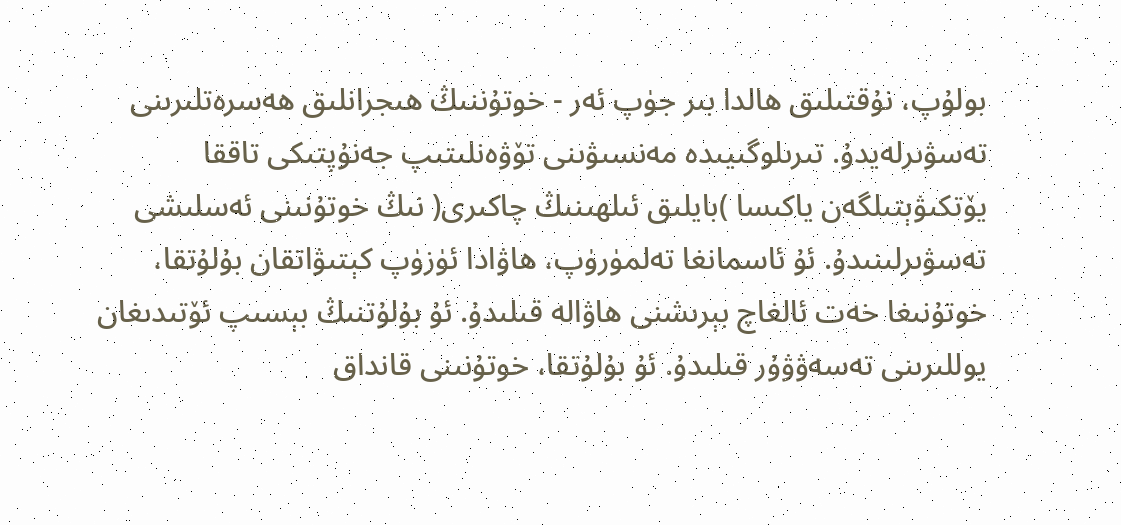بولۇپ، نۇقتىلىق ھالدا بىر جۈپ ئەر - خوتۇننىڭ ھىجرانلىق ھەسرەتلىرىنى تەسۋىرلەيدۇ. تىرىلوگىيىدە مەنسىۋىنى تۆۋەنلىتىپ جەنۇپتىكى تاققا يۆتكىۋېتىلگەن ياكىسا )بايلىق ئىلھىنىڭ چاكىرى( نىڭ خوتۇنىنى ئەسلىشى تەسۋىرلىنىدۇ. ئۇ ئاسمانغا تەلمۈرۈپ، ھاۋادا ئۈزۈپ كېتىۋاتقان بۇلۇتقا، خوتۇنىغا خەت ئالغاچ بېرىشنى ھاۋالە قىلىدۇ. ئۇ بۇلۇتنىڭ بېسىپ ئۆتىدىغان يوللىرىنى تەسەۋۋۇر قىلىدۇ. ئۇ بۇلۇتقا، خوتۇنىنى قانداق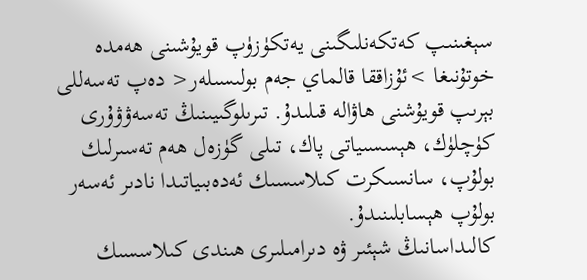سېغىنىپ كەتكەنلىگىنى يەتكۈزۈپ قويۇشىنى ھەمدە خوتۇنىغا >ئۇزاققا قالماي جەم بولىسىلەر< دەپ تەسەللى بېرىپ قويۇشنى ھاۋالە قىلىدۇ. تىرىلوگىيىنىڭ تەسەۋۋۇرى كۈچلۈك، ھېسسىياتى پاك، تىلى گۈزەل ھەم تەسىرلىك بولۇپ، سانسىكرت كىلاسسىك ئەدەبىياتىدا نادىر ئەسەر بولۇپ ھېسابلىنىدۇ.
كالىداسانىڭ شېئىر ۋە دىرامىلىرى ھىندى كىلاسسىك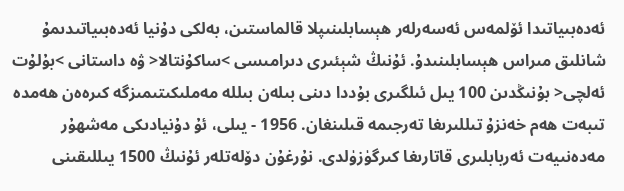ئەدەبىياتىدا ئۆلمەس ئەسەرلەر ھېسابلىنىپلا قالماستىن، بەلكى دۇنيا ئەدەبىياتىدىمۇ شانلىق مىراس ھېسابلىنىدۇ. ئۇنىڭ شېئىرى دىرامىسى >ساكۇنتالا< ۋە داستانى >بۇلۇت ئەلچى< بۇنىڭدىن 100 يىل ئىلگىرى بۇددا دىنى بىلەن بىللە مەملىكىتىمىزگە كىرەەن ھەمدە تىبەت ھەم خەنزۇ تىللىرىغا تەرجىمە قىلىنغان. 1956 - يىلى، ئۇ دۇنيادىكى مەشھۇر مەدەنىيەت ئەربابلىرى قاتارىغا كىرگۈزۈلدى. نۇرغۇن دۆلەتلەر ئۇنىڭ 1500 يىللىقىنى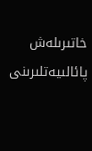خاتىرىلەش پائالىيەتلىرىنى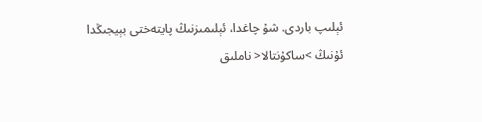ئېلىپ باردى. شۇ چاغدا، ئېلىمىزنىڭ پايتەختى بېيجىڭدا ئۇنىڭ >ساكۇنتالا< ناملىق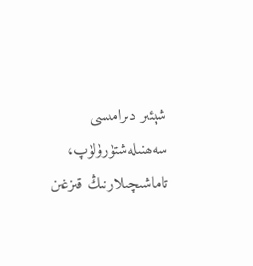شېئىر دىرامىسى سەھنىلەشتۈرۈلۈپ، تاماشىچىلارنىڭ قىزغىن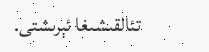تئالقىشىغا ئېرىشتى.